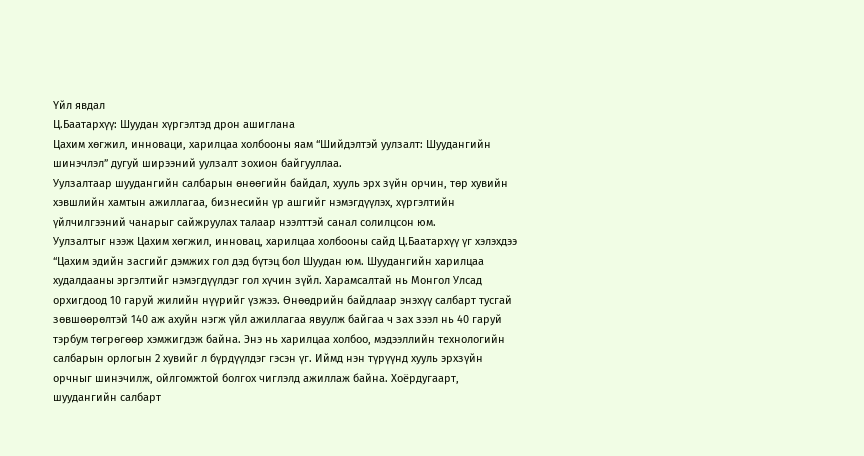Үйл явдал
Ц.Баатархүү: Шуудан хүргэлтэд дрон ашиглана
Цахим хөгжил, инноваци, харилцаа холбооны яам “Шийдэлтэй уулзалт: Шуудангийн шинэчлэл” дугуй ширээний уулзалт зохион байгууллаа.
Уулзалтаар шуудангийн салбарын өнөөгийн байдал, хууль эрх зүйн орчин, төр хувийн хэвшлийн хамтын ажиллагаа, бизнесийн үр ашгийг нэмэгдүүлэх, хүргэлтийн үйлчилгээний чанарыг сайжруулах талаар нээлттэй санал солилцсон юм.
Уулзалтыг нээж Цахим хөгжил, инновац, харилцаа холбооны сайд Ц.Баатархүү үг хэлэхдээ “Цахим эдийн засгийг дэмжих гол дэд бүтэц бол Шуудан юм. Шуудангийн харилцаа худалдааны эргэлтийг нэмэгдүүлдэг гол хүчин зүйл. Харамсалтай нь Монгол Улсад орхигдоод 10 гаруй жилийн нүүрийг үзжээ. Өнөөдрийн байдлаар энэхүү салбарт тусгай зөвшөөрөлтэй 140 аж ахуйн нэгж үйл ажиллагаа явуулж байгаа ч зах зээл нь 40 гаруй тэрбум төгрөгөөр хэмжигдэж байна. Энэ нь харилцаа холбоо, мэдээллийн технологийн салбарын орлогын 2 хувийг л бүрдүүлдэг гэсэн үг. Иймд нэн түрүүнд хууль эрхзүйн орчныг шинэчилж, ойлгомжтой болгох чиглэлд ажиллаж байна. Хоёрдугаарт, шуудангийн салбарт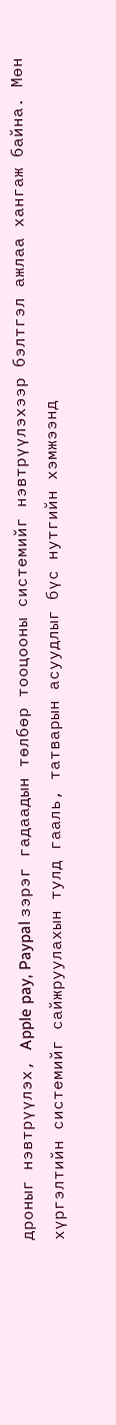дроныг нэвтрүүлэх, Apple pay, Paypal зэрэг гадаадын төлбөр тооцооны системийг нэвтрүүлэхээр бэлтгэл ажлаа хангаж байна. Мөн хүргэлтийн системийг сайжруулахын тулд гааль, татварын асуудлыг бүс нутгийн хэмжээнд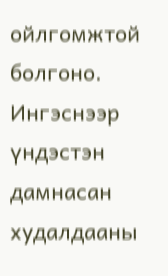ойлгомжтой болгоно. Ингэснээр үндэстэн дамнасан худалдааны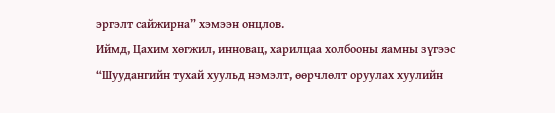эргэлт сайжирна” хэмээн онцлов.
Иймд, Цахим хөгжил, инновац, харилцаа холбооны яамны зүгээс “Шуудангийн тухай хуульд нэмэлт, өөрчлөлт оруулах хуулийн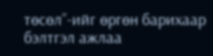төсөл”-ийг өргөн барихаар бэлтгэл ажлаа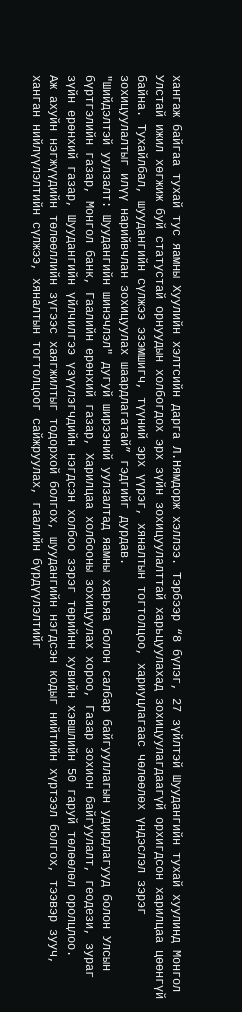хангаж байгаа тухай тус яамны Хуулийн хэлтсийн дарга Л.Нямдорж хэллээ. Тэрбээр “8 бүлэг, 27 зүйлтэй Шуудангийн тухай хуулинд Монгол Улстай ижил хөгжиж буй статустай орнуудын холбогдох эрх зүйн зохицуулалттай харьцуулахад зохицуулагдаагүй орхигдсон харилцаа цөөнгүй байна. Тухайлбал, шуудангийн сүлжээ эзэмшигч, түүний эрх үүрэг, хяналтын тогтолцоо, хариуцлагаас чөлөөлөх үндэслэл зэрэг зохицуулалтыг илүү нарийвчлан зохицуулах шаардлагатай” гэдгийг дурдав.
"Шийдэлтэй уулзалт: Шуудангийн шинэчлэл" дугуй ширээний уулзалтад яамны харьяа болон салбар байгууллагын удирдлагууд болон Улсын бүртгэлийн газар, Монгол банк, Гаалийн ерөнхий газар, Харилцаа холбооны зохицуулах хороо, Газар зохион байгуулалт, геодези, зураг зүйн ерөнхий газар, Шуудангийн үйлчилгээ үзүүлэгчдийн нэгдсэн холбоо зэрэг төрийнн хувийн хэвшлийн 50 гаруй төлөөлөл оролцлоо.
Аж ахуйн нэгжүүдийн төлөөллийн зүгээс хаягжилтыг тодорхой болгох, шуудангийн нэгдсэн кодыг нийтийн хүртээл болгох, тээвэр зууч, ханган нийлүүлэлтийн сүлжээ, хяналтын тогтолцоог сайжруулах, гаалийн бүрдүүлэлтийг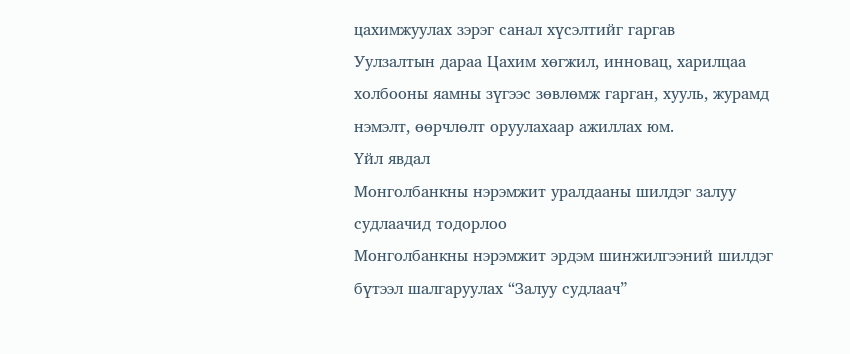цахимжуулах зэрэг санал хүсэлтийг гаргав
Уулзалтын дараа Цахим хөгжил, инновац, харилцаа холбооны яамны зүгээс зөвлөмж гарган, хууль, журамд нэмэлт, өөрчлөлт оруулахаар ажиллах юм.
Үйл явдал
Монголбанкны нэрэмжит уралдааны шилдэг залуу судлаачид тодорлоо
Монголбанкны нэрэмжит эрдэм шинжилгээний шилдэг бүтээл шалгаруулах “Залуу судлаач”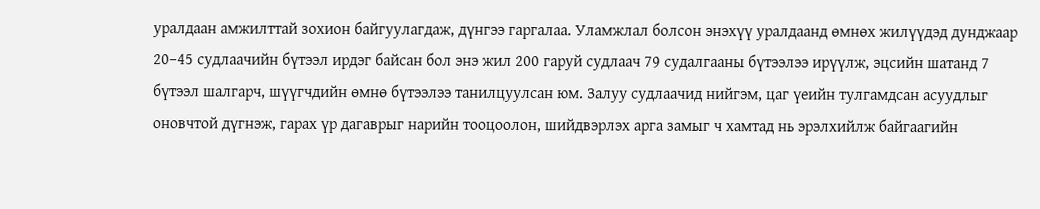уралдаан амжилттай зохион байгуулагдаж, дүнгээ гаргалаа. Уламжлал болсон энэхүү уралдаанд өмнөх жилүүдэд дунджаар 20–45 судлаачийн бүтээл ирдэг байсан бол энэ жил 200 гаруй судлаач 79 судалгааны бүтээлээ ирүүлж, эцсийн шатанд 7 бүтээл шалгарч, шүүгчдийн өмнө бүтээлээ танилцуулсан юм. Залуу судлаачид нийгэм, цаг үеийн тулгамдсан асуудлыг оновчтой дүгнэж, гарах үр дагаврыг нарийн тооцоолон, шийдвэрлэх арга замыг ч хамтад нь эрэлхийлж байгаагийн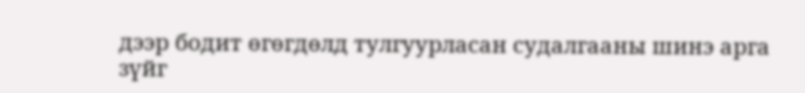дээр бодит өгөгдөлд тулгуурласан судалгааны шинэ арга зүйг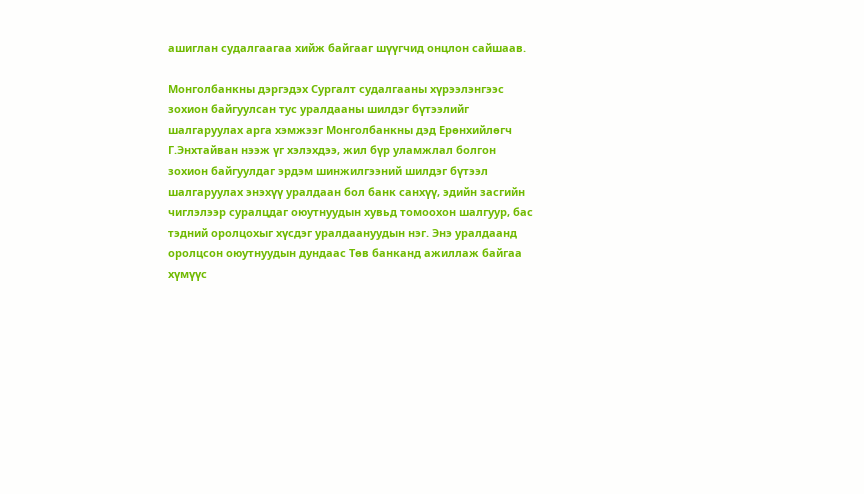ашиглан судалгаагаа хийж байгааг шүүгчид онцлон сайшаав.

Монголбанкны дэргэдэх Сургалт судалгааны хүрээлэнгээс зохион байгуулсан тус уралдааны шилдэг бүтээлийг шалгаруулах арга хэмжээг Монголбанкны дэд Ерөнхийлөгч Г.Энхтайван нээж үг хэлэхдээ, жил бүр уламжлал болгон зохион байгуулдаг эрдэм шинжилгээний шилдэг бүтээл шалгаруулах энэхүү уралдаан бол банк санхүү, эдийн засгийн чиглэлээр суралцдаг оюутнуудын хувьд томоохон шалгуур, бас тэдний оролцохыг хүсдэг уралдаануудын нэг. Энэ уралдаанд оролцсон оюутнуудын дундаас Төв банканд ажиллаж байгаа хүмүүс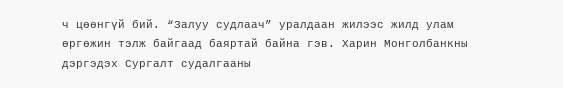ч цөөнгүй бий. “Залуу судлаач” уралдаан жилээс жилд улам өргөжин тэлж байгаад баяртай байна гэв. Харин Монголбанкны дэргэдэх Сургалт судалгааны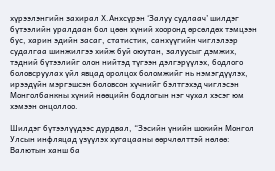хүрээлэнгийн захирал Х.Анхсүрэн ‘Залуу судлаач’ шилдэг бүтээлийн уралдаан бол цөөн хүний хооронд өрсөлдөх тэмцээн бус, харин эдийн засаг, статистик, санхүүгийн чиглэлээр судалгаа шинжилгээ хийж буй оюутан, залуусыг дэмжих, тэдний бүтээлийг олон нийтэд түгээн дэлгэрүүлэх, бодлого боловсруулах үйл явцад оролцох боломжийг нь нэмэгдүүлэх, ирээдүйн мэргэшсэн боловсон хүчнийг бэлтгэхэд чиглэсэн Монголбанкны хүний нөөцийн бодлогын нэг чухал хэсэг юм хэмээн онцоллоо.

Шилдэг бүтээлүүдээс дурдвал, “Зэсийн үнийн шокийн Монгол Улсын инфляцад үзүүлэх хугацааны өөрчлөлттэй нөлөө: Валютын ханш ба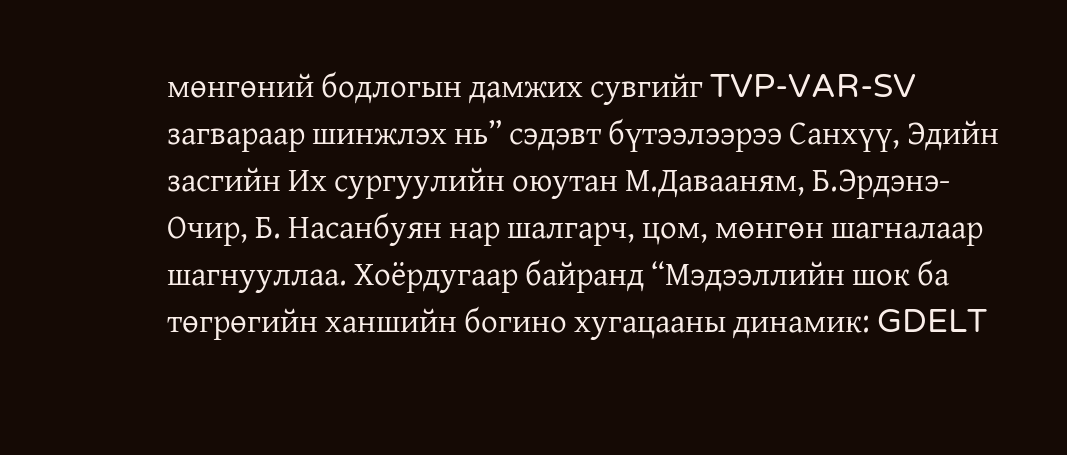мөнгөний бодлогын дамжих сувгийг TVP-VAR-SV загвараар шинжлэх нь” сэдэвт бүтээлээрээ Санхүү, Эдийн засгийн Их сургуулийн оюутан М.Давааням, Б.Эрдэнэ-Очир, Б. Насанбуян нар шалгарч, цом, мөнгөн шагналаар шагнууллаа. Хоёрдугаар байранд “Мэдээллийн шок ба төгрөгийн ханшийн богино хугацааны динамик: GDELT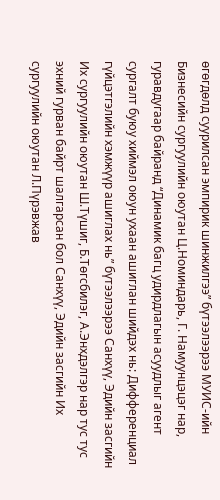өгөгдөлд суурилсан эмпирик шинжилгээ” бүтээлээрээ МУИС-ийн Бизнесийн сургуулийн оюутан Ц.Номиндарь, Г. Намуунцэцэг нар, гуравдугаар байранд “Динамик багц удирдлагын асуудлыг агент сургалт буюу хиймэл оюун ухаан ашиглан шийдэх нь: Дифференциал гүйцэтгэлийн хэмжүүр ашиглах нь” бүтээлээрээ Санхүү, Эдийн засгийн Их сургуулийн оюутан Ш.Түшиг, Б.Төгсбилэг, А.Энхдэлгэр нар тус тус эхний гурван байрт шалгарсан бол Санхүү, Эдийн засгийн Их сургуулийн оюутан Л.Пүрэвжав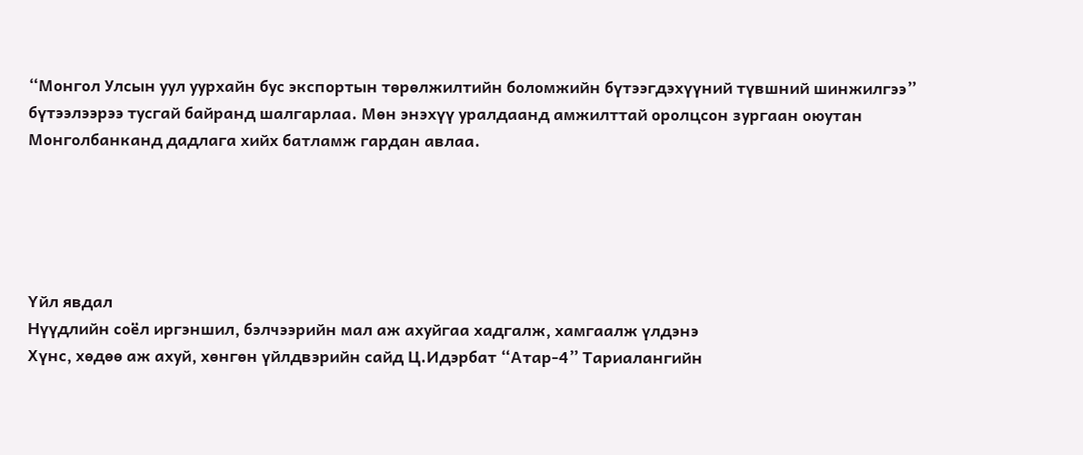“Монгол Улсын уул уурхайн бус экспортын төрөлжилтийн боломжийн бүтээгдэхүүний түвшний шинжилгээ” бүтээлээрээ тусгай байранд шалгарлаа. Мөн энэхүү уралдаанд амжилттай оролцсон зургаан оюутан Монголбанканд дадлага хийх батламж гардан авлаа.





Үйл явдал
Нүүдлийн соёл иргэншил, бэлчээрийн мал аж ахуйгаа хадгалж, хамгаалж үлдэнэ
Хүнс, хөдөө аж ахуй, хөнгөн үйлдвэрийн сайд Ц.Идэрбат “Атар-4” Тариалангийн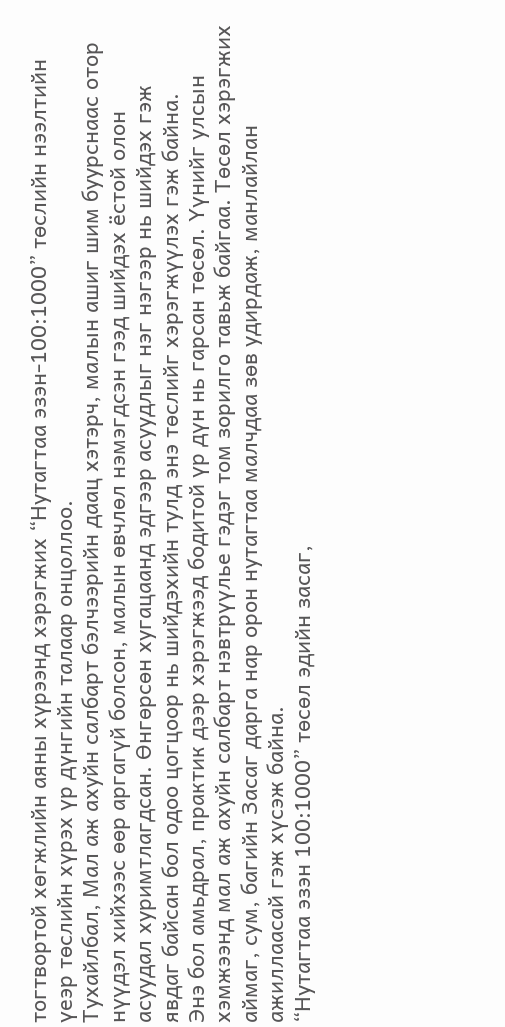тогтвортой хөгжлийн аяны хүрээнд хэрэгжих “Нутагтаа эзэн-100:1000” төслийн нээлтийн үеэр төслийн хүрэх үр дүнгийн талаар онцоллоо.
Тухайлбал, Мал аж ахуйн салбарт бэлчээрийн даац хэтэрч, малын ашиг шим буурснаас отор нүүдэл хийхээс өөр аргагүй болсон, малын өвчлөл нэмэгдсэн гээд шийдэх ёстой олон асуудал хуримтлагдсан. Өнгөрсөн хугацаанд эдгээр асуудлыг нэг нэгээр нь шийдэх гэж явдаг байсан бол одоо цогцоор нь шийдэхийн тулд энэ төслийг хэрэгжүүлэх гэж байна.
Энэ бол амьдрал, практик дээр хэрэгжээд бодитой үр дүн нь гарсан төсөл. Үүнийг улсын хэмжээнд мал аж ахуйн салбарт нэвтрүүлье гэдэг том зорилго тавьж байгаа. Төсөл хэрэгжих аймаг, сум, багийн Засаг дарга нар орон нутагтаа малчдаа зөв удирдаж, манлайлан ажиллаасай гэж хүсэж байна.
“Нутагтаа эзэн 100:1000” төсөл эдийн засаг,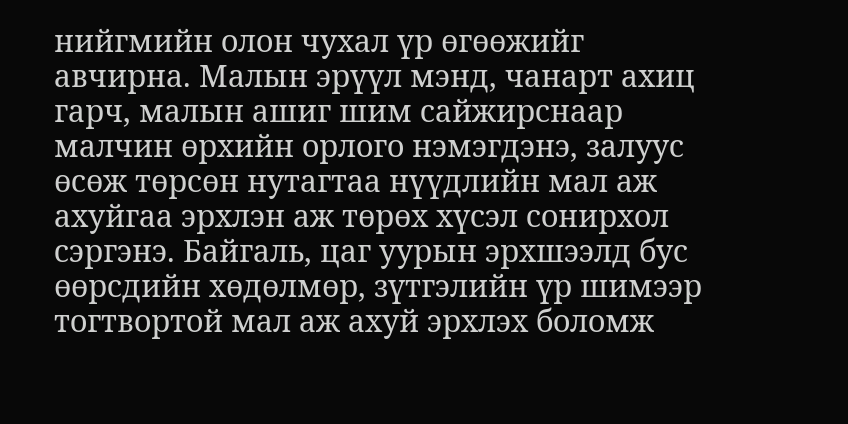нийгмийн олон чухал үр өгөөжийг авчирна. Малын эрүүл мэнд, чанарт ахиц гарч, малын ашиг шим сайжирснаар малчин өрхийн орлого нэмэгдэнэ, залуус өсөж төрсөн нутагтаа нүүдлийн мал аж ахуйгаа эрхлэн аж төрөх хүсэл сонирхол сэргэнэ. Байгаль, цаг уурын эрхшээлд бус өөрсдийн хөдөлмөр, зүтгэлийн үр шимээр тогтвортой мал аж ахуй эрхлэх боломж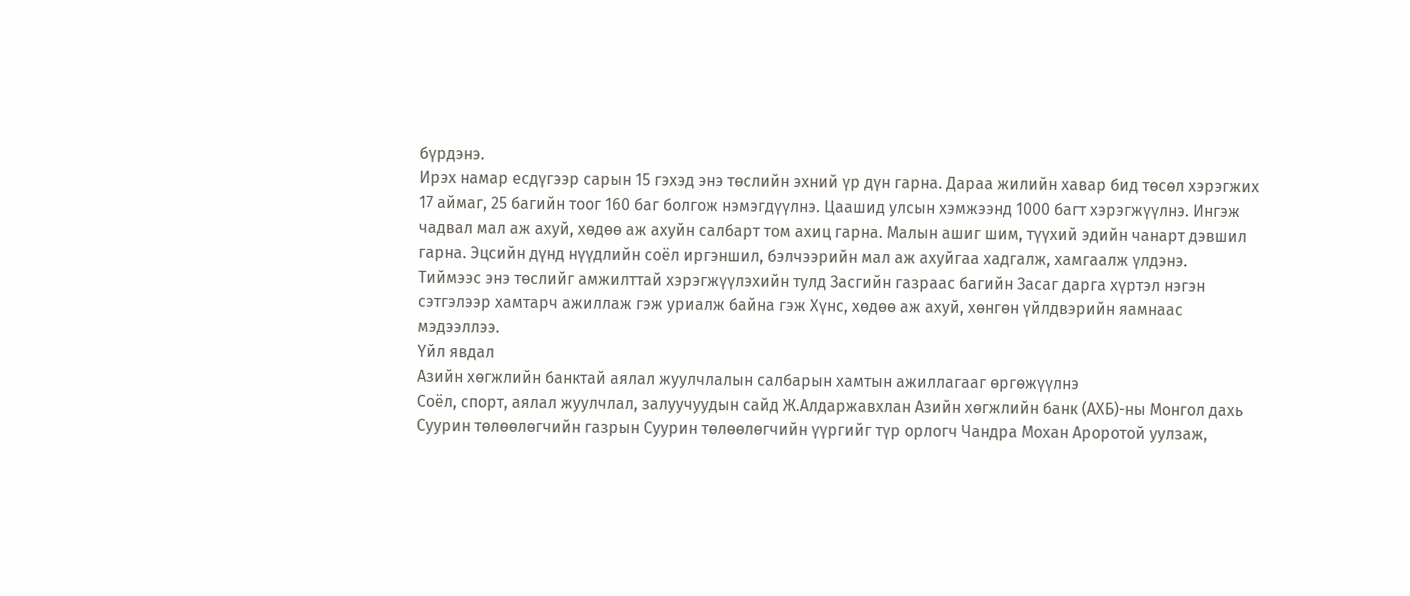бүрдэнэ.
Ирэх намар есдүгээр сарын 15 гэхэд энэ төслийн эхний үр дүн гарна. Дараа жилийн хавар бид төсөл хэрэгжих 17 аймаг, 25 багийн тоог 160 баг болгож нэмэгдүүлнэ. Цаашид улсын хэмжээнд 1000 багт хэрэгжүүлнэ. Ингэж чадвал мал аж ахуй, хөдөө аж ахуйн салбарт том ахиц гарна. Малын ашиг шим, түүхий эдийн чанарт дэвшил гарна. Эцсийн дүнд нүүдлийн соёл иргэншил, бэлчээрийн мал аж ахуйгаа хадгалж, хамгаалж үлдэнэ.
Тиймээс энэ төслийг амжилттай хэрэгжүүлэхийн тулд Засгийн газраас багийн Засаг дарга хүртэл нэгэн сэтгэлээр хамтарч ажиллаж гэж уриалж байна гэж Хүнс, хөдөө аж ахуй, хөнгөн үйлдвэрийн яамнаас мэдээллээ.
Үйл явдал
Азийн хөгжлийн банктай аялал жуулчлалын салбарын хамтын ажиллагааг өргөжүүлнэ
Соёл, спорт, аялал жуулчлал, залуучуудын сайд Ж.Алдаржавхлан Азийн хөгжлийн банк (АХБ)-ны Монгол дахь Суурин төлөөлөгчийн газрын Суурин төлөөлөгчийн үүргийг түр орлогч Чандра Мохан Ароротой уулзаж,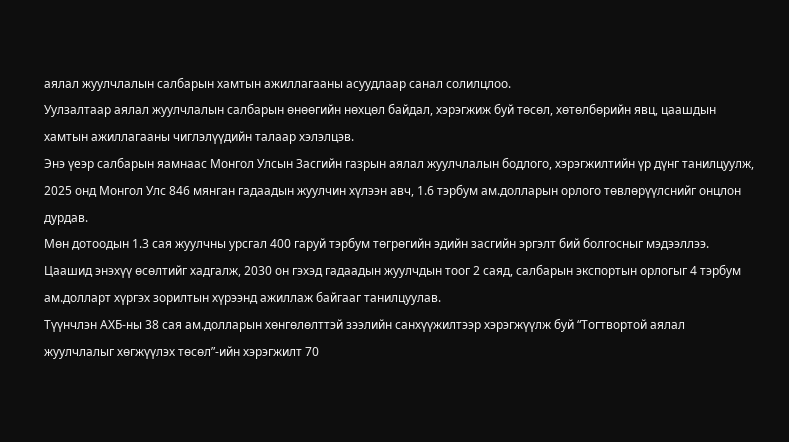аялал жуулчлалын салбарын хамтын ажиллагааны асуудлаар санал солилцлоо.
Уулзалтаар аялал жуулчлалын салбарын өнөөгийн нөхцөл байдал, хэрэгжиж буй төсөл, хөтөлбөрийн явц, цаашдын хамтын ажиллагааны чиглэлүүдийн талаар хэлэлцэв.
Энэ үеэр салбарын яамнаас Монгол Улсын Засгийн газрын аялал жуулчлалын бодлого, хэрэгжилтийн үр дүнг танилцуулж, 2025 онд Монгол Улс 846 мянган гадаадын жуулчин хүлээн авч, 1.6 тэрбум ам.долларын орлого төвлөрүүлснийг онцлон дурдав.
Мөн дотоодын 1.3 сая жуулчны урсгал 400 гаруй тэрбум төгрөгийн эдийн засгийн эргэлт бий болгосныг мэдээллээ. Цаашид энэхүү өсөлтийг хадгалж, 2030 он гэхэд гадаадын жуулчдын тоог 2 саяд, салбарын экспортын орлогыг 4 тэрбум ам.долларт хүргэх зорилтын хүрээнд ажиллаж байгааг танилцуулав.
Түүнчлэн АХБ-ны 38 сая ам.долларын хөнгөлөлттэй зээлийн санхүүжилтээр хэрэгжүүлж буй “Тогтвортой аялал жуулчлалыг хөгжүүлэх төсөл”-ийн хэрэгжилт 70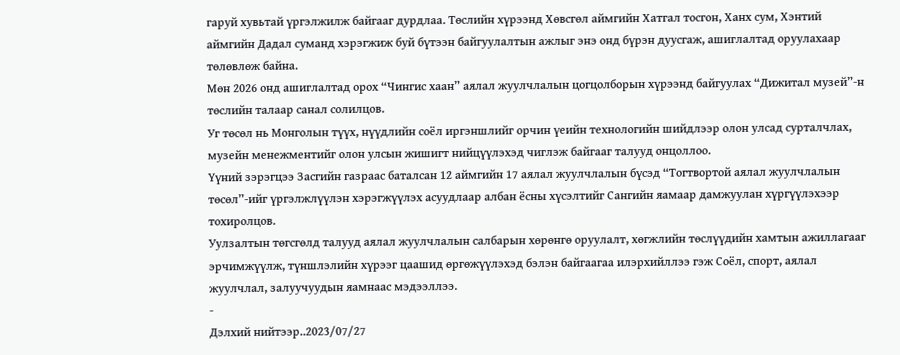гаруй хувьтай үргэлжилж байгааг дурдлаа. Төслийн хүрээнд Хөвсгөл аймгийн Хатгал тосгон, Ханх сум, Хэнтий аймгийн Дадал суманд хэрэгжиж буй бүтээн байгуулалтын ажлыг энэ онд бүрэн дуусгаж, ашиглалтад оруулахаар төлөвлөж байна.
Мөн 2026 онд ашиглалтад орох “Чингис хаан” аялал жуулчлалын цогцолборын хүрээнд байгуулах “Дижитал музей”-н төслийн талаар санал солилцов.
Уг төсөл нь Монголын түүх, нүүдлийн соёл иргэншлийг орчин үеийн технологийн шийдлээр олон улсад сурталчлах, музейн менежментийг олон улсын жишигт нийцүүлэхэд чиглэж байгааг талууд онцоллоо.
Үүний зэрэгцээ Засгийн газраас баталсан 12 аймгийн 17 аялал жуулчлалын бүсэд “Тогтвортой аялал жуулчлалын төсөл”-ийг үргэлжлүүлэн хэрэгжүүлэх асуудлаар албан ёсны хүсэлтийг Сангийн яамаар дамжуулан хүргүүлэхээр тохиролцов.
Уулзалтын төгсгөлд талууд аялал жуулчлалын салбарын хөрөнгө оруулалт, хөгжлийн төслүүдийн хамтын ажиллагааг эрчимжүүлж, түншлэлийн хүрээг цаашид өргөжүүлэхэд бэлэн байгаагаа илэрхийллээ гэж Соёл, спорт, аялал жуулчлал, залуучуудын яамнаас мэдээллээ.
-
Дэлхий нийтээр..2023/07/27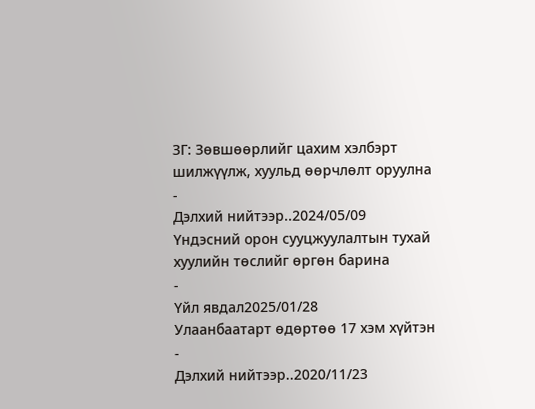ЗГ: Зөвшөөрлийг цахим хэлбэрт шилжүүлж, хуульд өөрчлөлт оруулна
-
Дэлхий нийтээр..2024/05/09
Үндэсний орон сууцжуулалтын тухай хуулийн төслийг өргөн барина
-
Үйл явдал2025/01/28
Улаанбаатарт өдөртөө 17 хэм хүйтэн
-
Дэлхий нийтээр..2020/11/23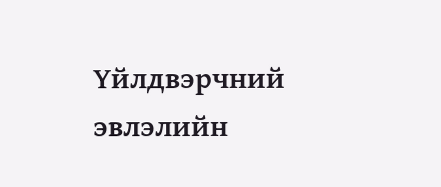Үйлдвэрчний эвлэлийн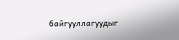байгууллагуудыг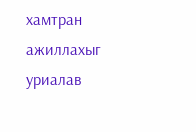хамтран ажиллахыг уриалав